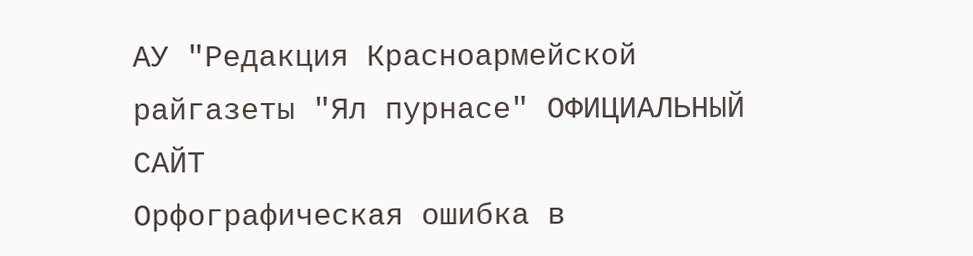АУ "Редакция Красноармейской райгазеты "Ял пурнасе" ОФИЦИАЛЬНЫЙ САЙТ
Орфографическая ошибка в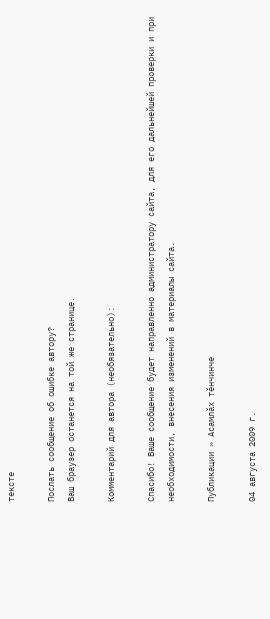тексте

Послать сообщение об ошибке автору?
Ваш браузер останется на той же странице.

Комментарий для автора (необязательно):

Спасибо! Ваше сообщение будет направленно администратору сайта, для его дальнейшей проверки и при необходимости, внесения изменений в материалы сайта.

Публикации » Асамлăх тĕнчинче

04 августа 2009 г.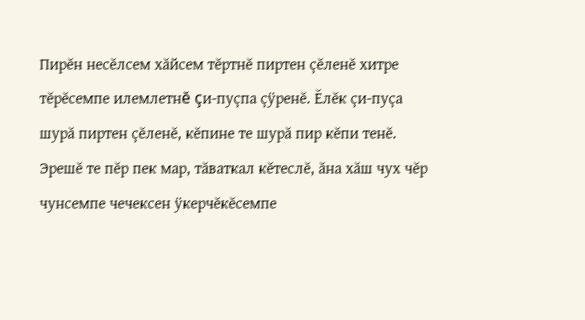Пирĕн несĕлсем хăйсем тĕртнĕ пиртен çĕленĕ хитре тĕрĕсемпе илемлетнĕ çи-пуçпа çÿренĕ. Ĕлĕк çи-пуçа шурă пиртен çĕленĕ, кĕпине те шурă пир кĕпи тенĕ. Эрешĕ те пĕр пек мар, тăваткал кĕтеслĕ, ăна хăш чух чĕр чунсемпе чечексен ÿкерчĕкĕсемпе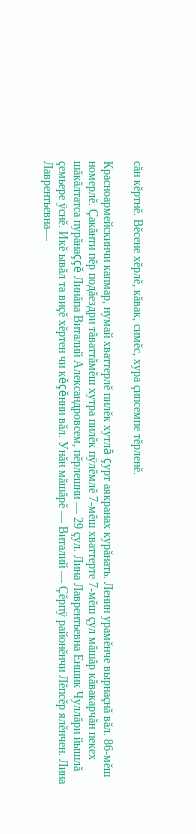сăн кĕртнĕ. Вĕсене хĕрлĕ, кăвак, симĕс, хура çипсемпе тĕрленĕ.

Красноармейскинчи капмар, нумай хваттерлĕ пилĕк хутлă çурт аякранах курăнать. Ленин урамĕнче вырнаçнă вăл. 86-мĕш номерлĕ. Çакăнти пĕр подăездри тăваттăмĕш хутра пилĕк пÿлĕмлĕ 7-мĕш хваттерте 7-мĕш çул мăшăр кăвакарчăн пекех шăкăлтатса пурăнаççĕ Линăпа Виталий Александровсем, пĕрлешни — 29 çул. Лина Лаврентьевна Еншик Чуллăри йышлă çемьере ÿснĕ. Икĕ ывăл та виçĕ хĕртен чи кĕçĕнни вăл. Унăн мăшăрĕ — Виталий — Çĕрпÿ районĕнчи Лĕпсĕр ялĕнчен. Лина Лаврентьевна—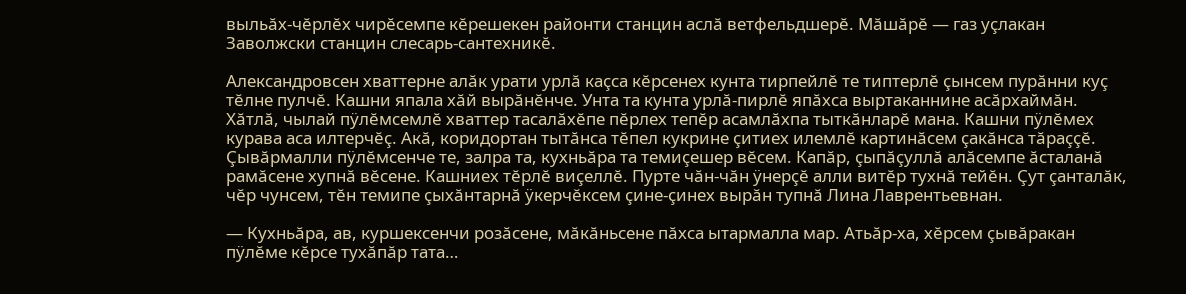выльăх-чĕрлĕх чирĕсемпе кĕрешекен районти станцин аслă ветфельдшерĕ. Мăшăрĕ — газ уçлакан Заволжски станцин слесарь-сантехникĕ.

Александровсен хваттерне алăк урати урлă каçса кĕрсенех кунта тирпейлĕ те типтерлĕ çынсем пурăнни куç тĕлне пулчĕ. Кашни япала хăй вырăнĕнче. Унта та кунта урлă-пирлĕ япăхса выртаканнине асăрхаймăн. Хăтлă, чылай пÿлĕмсемлĕ хваттер тасалăхĕпе пĕрлех тепĕр асамлăхпа тыткăнларĕ мана. Кашни пÿлĕмех курава аса илтерчĕç. Акă, коридортан тытăнса тĕпел кукрине çитиех илемлĕ картинăсем çакăнса тăраççĕ. Çывăрмалли пÿлĕмсенче те, залра та, кухньăра та темиçешер вĕсем. Капăр, çыпăçуллă алăсемпе ăсталанă рамăсене хупнă вĕсене. Кашниех тĕрлĕ виçеллĕ. Пурте чăн-чăн ÿнерçĕ алли витĕр тухнă тейĕн. Çут çанталăк, чĕр чунсем, тĕн темипе çыхăнтарнă ÿкерчĕксем çине-çинех вырăн тупнă Лина Лаврентьевнан.

— Кухньăра, ав, куршексенчи розăсене, мăкăньсене пăхса ытармалла мар. Атьăр-ха, хĕрсем çывăракан пÿлĕме кĕрсе тухăпăр тата…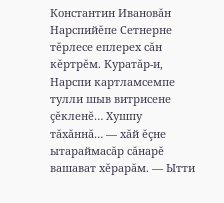Константин Ивановăн Нарспийĕпе Сетнерне тĕрлесе еплерех сăн кĕртрĕм. Куратăр-и, Нарспи картламсемпе тулли шыв витрисене çĕкленĕ… Хушпу тăхăннă… — хăй ĕçне ытараймасăр сăнарĕ вашават хĕрарăм. — Ытти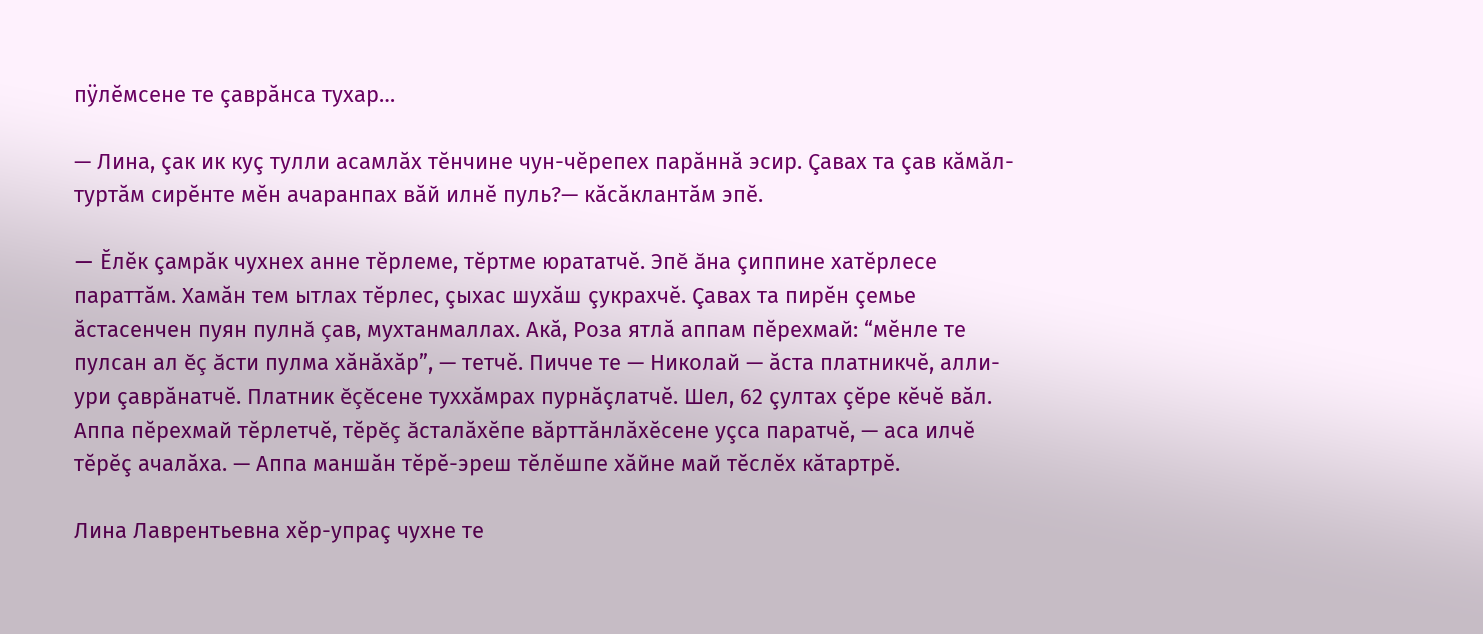пÿлĕмсене те çаврăнса тухар…

— Лина, çак ик куç тулли асамлăх тĕнчине чун-чĕрепех парăннă эсир. Çавах та çав кăмăл-туртăм сирĕнте мĕн ачаранпах вăй илнĕ пуль?— кăсăклантăм эпĕ.

— Ĕлĕк çамрăк чухнех анне тĕрлеме, тĕртме юрататчĕ. Эпĕ ăна çиппине хатĕрлесе параттăм. Хамăн тем ытлах тĕрлес, çыхас шухăш çукрахчĕ. Çавах та пирĕн çемье ăстасенчен пуян пулнă çав, мухтанмаллах. Акă, Роза ятлă аппам пĕрехмай: “мĕнле те пулсан ал ĕç ăсти пулма хăнăхăр”, — тетчĕ. Пичче те — Николай — ăста платникчĕ, алли-ури çаврăнатчĕ. Платник ĕçĕсене туххăмрах пурнăçлатчĕ. Шел, 62 çултах çĕре кĕчĕ вăл. Аппа пĕрехмай тĕрлетчĕ, тĕрĕç ăсталăхĕпе вăрттăнлăхĕсене уçса паратчĕ, — аса илчĕ тĕрĕç ачалăха. — Аппа маншăн тĕрĕ-эреш тĕлĕшпе хăйне май тĕслĕх кăтартрĕ.

Лина Лаврентьевна хĕр-упраç чухне те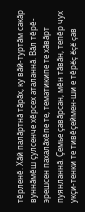тĕрленĕ. Хăй палăртнă тăрăх, ку вăй-туртăм сакăр вуннăмĕш çулсенче хĕрсех аталаннă. Вăл тĕрĕ-эрешсен пахалăхĕпе те, тематикипе те хăвăрт пуянланнă. Çемье çавăрсан, мĕн тăвăн, тепĕр чух укçи-тенки те тивĕçеймен-ши е тĕрĕç ĕçĕ çав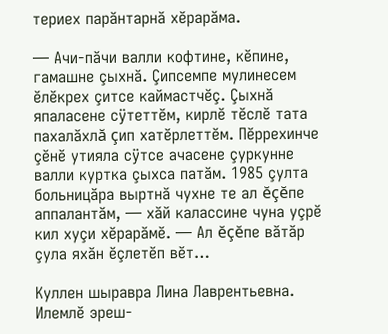териех парăнтарнă хĕрарăма.

— Ачи-пăчи валли кофтине, кĕпине, гамашне çыхнă. Çипсемпе мулинесем ĕлĕкрех çитсе каймастчĕç. Çыхнă япаласене сÿтеттĕм, кирлĕ тĕслĕ тата пахалăхлă çип хатĕрлеттĕм. Пĕррехинче çĕнĕ утияла сÿтсе ачасене çуркунне валли куртка çыхса патăм. 1985 çулта больницăра выртнă чухне те ал ĕçĕпе аппалантăм, — хăй калассине чуна уçрĕ кил хуçи хĕрарăмĕ. — Ал ĕçĕпе вăтăр çула яхăн ĕçлетĕп вĕт…

Куллен шыравра Лина Лаврентьевна. Илемлĕ эреш-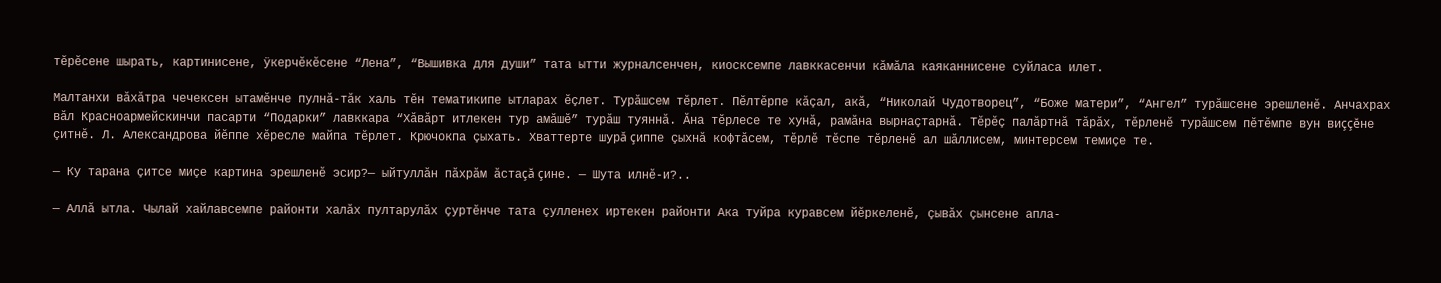тĕрĕсене шырать, картинисене, ÿкерчĕкĕсене “Лена”, “Вышивка для души” тата ытти журналсенчен, киосксемпе лавккасенчи кăмăла каяканнисене суйласа илет.

Малтанхи вăхăтра чечексен ытамĕнче пулнă-тăк халь тĕн тематикипе ытларах ĕçлет. Турăшсем тĕрлет. Пĕлтĕрпе кăçал, акă, “Николай Чудотворец”, “Боже матери”, “Ангел” турăшсене эрешленĕ. Анчахрах вăл Красноармейскинчи пасарти “Подарки” лавккара “Хăвăрт итлекен тур амăшĕ” турăш туяннă. Ăна тĕрлесе те хунă, рамăна вырнаçтарнă. Тĕрĕç палăртнă тăрăх, тĕрленĕ турăшсем пĕтĕмпе вун виççĕне çитнĕ. Л. Александрова йĕппе хĕресле майпа тĕрлет. Крючокпа çыхать. Хваттерте шурă çиппе çыхнă кофтăсем, тĕрлĕ тĕспе тĕрленĕ ал шăллисем, минтерсем темиçе те.

— Ку тарана çитсе миçе картина эрешленĕ эсир?— ыйтуллăн пăхрăм ăстаçă çине. — Шута илнĕ-и?..

— Аллă ытла. Чылай хайлавсемпе районти халăх пултарулăх çуртĕнче тата çулленех иртекен районти Ака туйра куравсем йĕркеленĕ, çывăх çынсене апла-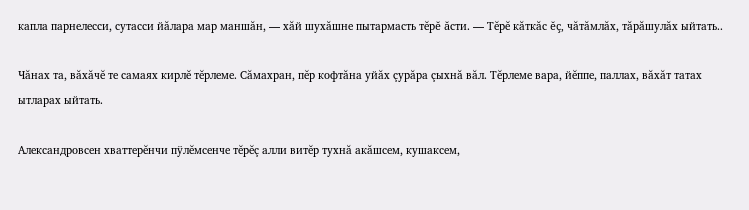капла парнелесси, сутасси йăлара мар маншăн, — хăй шухăшне пытармасть тĕрĕ ăсти. — Тĕрĕ кăткăс ĕç, чăтăмлăх, тăрăшулăх ыйтать..

Чăнах та, вăхăчĕ те самаях кирлĕ тĕрлеме. Сăмахран, пĕр кофтăна уйăх çурăра çыхнă вăл. Тĕрлеме вара, йĕппе, паллах, вăхăт татах ытларах ыйтать.

Александровсен хваттерĕнчи пÿлĕмсенче тĕрĕç алли витĕр тухнă акăшсем, кушаксем,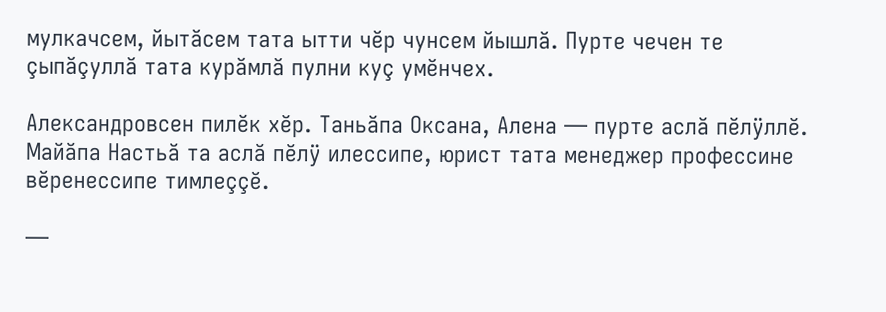мулкачсем, йытăсем тата ытти чĕр чунсем йышлă. Пурте чечен те çыпăçуллă тата курăмлă пулни куç умĕнчех.

Александровсен пилĕк хĕр. Таньăпа Оксана, Алена — пурте аслă пĕлÿллĕ. Майăпа Настьă та аслă пĕлÿ илессипе, юрист тата менеджер профессине вĕренессипе тимлеççĕ.

—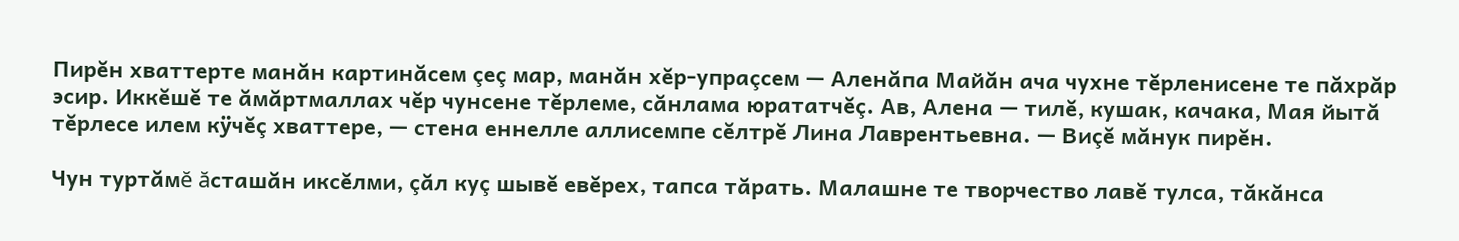Пирĕн хваттерте манăн картинăсем çеç мар, манăн хĕр-упраçсем — Аленăпа Майăн ача чухне тĕрленисене те пăхрăр эсир. Иккĕшĕ те ăмăртмаллах чĕр чунсене тĕрлеме, сăнлама юрататчĕç. Ав, Алена — тилĕ, кушак, качака, Мая йытă тĕрлесе илем кÿчĕç хваттере, — стена еннелле аллисемпе сĕлтрĕ Лина Лаврентьевна. — Виçĕ мăнук пирĕн.

Чун туртăмĕ ăсташăн иксĕлми, çăл куç шывĕ евĕрех, тапса тăрать. Малашне те творчество лавĕ тулса, тăкăнса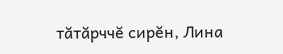тăтăрччĕ сирĕн, Лина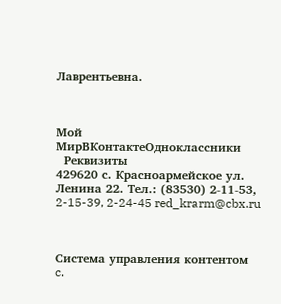Лаврентьевна.



Мой МирВКонтактеОдноклассники
  Реквизиты
429620 с. Красноармейское ул. Ленина 22. Тел.: (83530) 2-11-53, 2-15-39, 2-24-45 red_krarm@cbx.ru



Система управления контентом
c.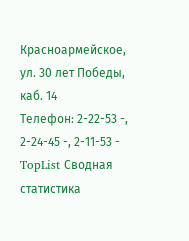Красноармейское, ул. 30 лет Победы, каб. 14
Телефон: 2-22-53 -, 2-24-45 -, 2-11-53 -
TopList Сводная статистика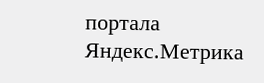портала Яндекс.Метрика